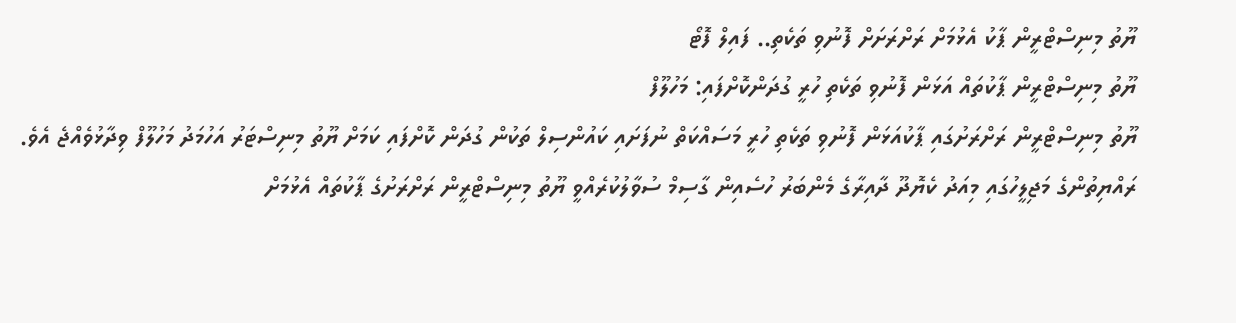ޔޫތު މިނިސްޓްރީން ޕާކު އެޅުމަށް ރަށްރަށަށް ފޮނުވި ތަކެތި.. ފައިލް ފޮޓޯ
ޔޫތު މިނިސްޓްރީން ޕާކުތައް އަޅަން ފޮނުވި ތަކެތި ހުރީ ގުދަންކޮށްފައި: މަހުލޫފް
ޔޫތު މިނިސްޓްރީން ރަށްރަށުގައި ޕާކުއަޅަން ފޮނުވި ތަކެތި ހުރީ މަސައްކަތް ނުފަށައި ކައުންސިލް ތަކުން ގުދަން ކޮށްފައި ކަމަށް ޔޫތު މިނިސްޓަރު އަހުމަދު މަހުލޫފް ވިދާޅުވެއްޖެ އެވެ.
ރައްޔިތުންގެ މަޖިލީހުގައި މިއަދު ކެޔޮދޫ ދާއިރާގެ މެންބަރު ހުސެއިން ގާސިމް ސުވާލުކުރެއްވީ ޔޫތު މިނިސްޓްރީން ރަށްރަށުގެ ޕާކުތައް އެޅުމަށް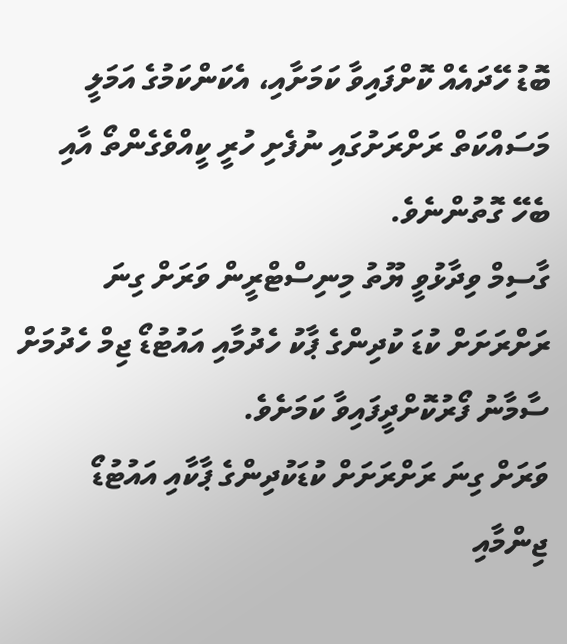ބޮޑު ހޭދައެއް ކޮށްފައިވާ ކަމަށާއި، އެކަންކަމުގެ އަމަލީ މަސައްކަތް ރަށްރަށުގައި ނުފެށި ހުރީ ކީއްވެގެންތޯ އާއި ބެހޭ ގޮތުންނެވެ.
ގާސިމް ވިދާޅުވީ ޔޫތު މިނިސްޓްރީން ވަރަށް ގިނަ ރަށްރަށަށް ކުޑަ ކުދިންގެ ޕާކު ހެދުމާއި އައުޓުޑޯ ޖިމް ހެދުމަށް ސާމާނު ފޯރުކޮށްދީފައިވާ ކަމަށެވެ.
ވަރަށް ގިނަ ރަށްރަށަށް ކުޑަކުދިންގެ ޕާކާއި އައުޓުޑޯ ޖިންމާއި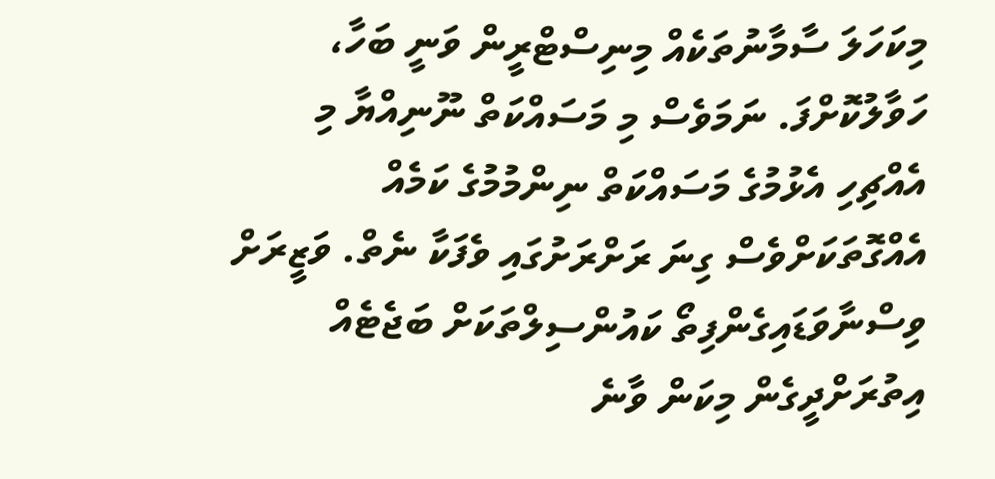މިކަހަލަ ސާމާނުތަކެއް މިނިސްޓްރީން ވަނީ ބަހާ، ހަވާލުކޮށްފަ. ނަމަވެސް މި މަސައްކަތް ނޫނިއްޔާ މި އެއްޗިހި އެޅުމުގެ މަސައްކަތް ނިންމުމުގެ ކަމެއް އެއްގޮތަކަށްވެސް ގިނަ ރަށްރަށުގައި ވެފަކާ ނެތް. ވަޒީރަށް ވިސްނާވަޑައިގެންފިތޯ ކައުންސިލްތަކަށް ބަޖެޓެއް އިތުރަށްދީގެން މިކަން ވާނެ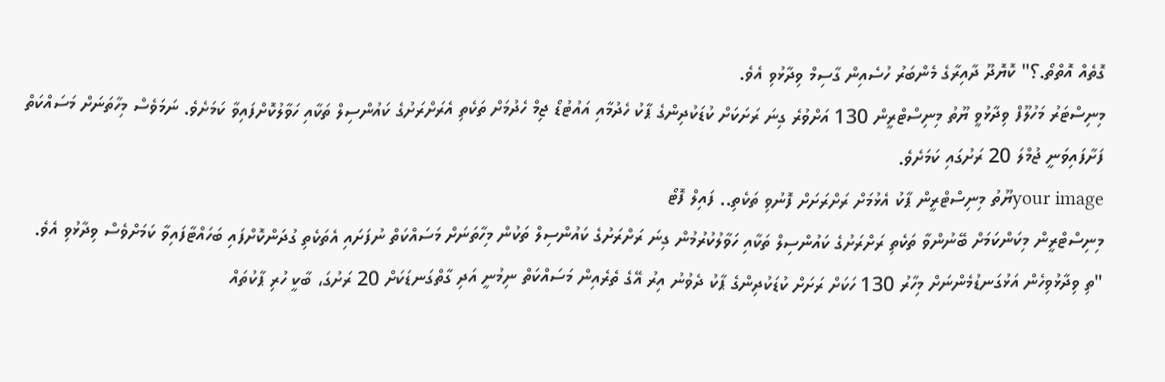ގޮތެއް އޮތްތޯ.؟" ކޮޔޮދޫ ދާއިރާގެ މެންބަރު ހުސެއިން ގާސިމް ވިދާޅުވި އެވެ.
މިނިސްޓަރު މަހުލޫފް ވިދާޅުވީ ޔޫތު މިނިސްޓްރީން 130 އަށްވުރެ ގިނަ ރަށަކަށް ކުޑަކުދިންގެ ޕާކު ހެދުމާއި އައުޓުޑޯ ޖިމް ހެދުމަށް ތަކެތި އެރަށްރަށުގެ ކައުންސިލް ތަކާއި ހަވާލުކޮށްފައިވާ ކަމަށެވެ. ނަމަވެސް މިހާތަނަށް މަސައްކަތް ފަށާފައިވަނީ ޖުމްލަ 20 ރަށުގައި ކަމަށެވެ.
your imageޔޫތު މިނިސްޓްރީން ޕާކު އެޅުމަށް ރަށްރަށަށް ފޮނުވި ތަކެތި.. ފައިލް ފޮޓޯ
މިނިސްޓްރީން މިކަންކަމަށް ބޭނުންވާ ތަކެތި ރަށްރަށުގެ ކައުންސިލް ތަކާއި ހަވާލުކުރުމުން ގިނަ ރަށްރަށުގެ ކައުންސިލް ތަކުން މިހާތަނަށް މަސައްކަތް ނުފަށައި އެތަކެތި ގުދަންކޮށްފައި ބަހައްޓާފައިވާ ކަމަށްވެސް ވިދާޅުވި އެވެ.
"ތި ވިދާޅުވިހެން އަޅުގަނޑުމެންނަށް މިހާރު 130 ހަކަށް ރަށަށް ކުޑަކުދިންގެ ޕާކު ދެވުނު އިރު އޭގެ ތެރެއިން މަސައްކަތް ނިމުނީ އަދި ގާތްގަނޑަކަށް 20 ރަށުގަ، ބާކީ ހުރި ޕާކުތައް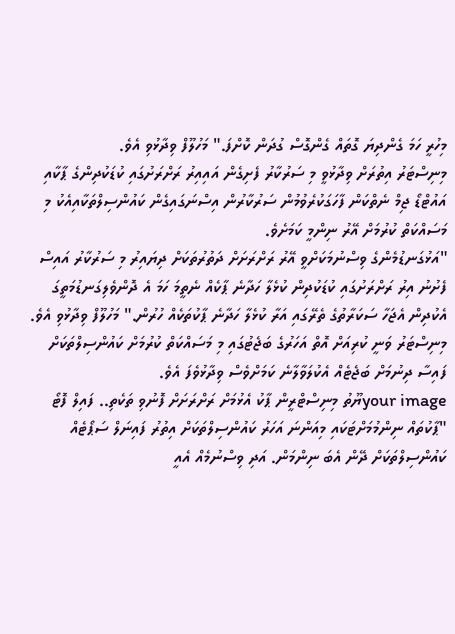މިހުރީ ހަމަ ގެންދިޔަ ގޮތައް ގެންގޮސް ގުދަން ކޮށްފަ." މަހުލޫފް ވިދާޅުވި އެވެ.
މިނިސްޓަރު އިތުރަށް ވިދާޅުވީ މި ސަރުކާރު ފެށިގެން އައިއިރު ރަށްރަށުގައި ކުޑަކުދިންގެ ޕާކާއި އައުޓްޑޯ ޖިމް ނެތްކަން ފާހަގަކުރެވުމުން ސަރުކާރުން އިސްނަގައިގެން ކައުންސިލްތަކާއިއެކު މި މަސައްކަތް ކުރުމަށް އޭރު ނިންމީ ކަމަށެވެ.
"އަޅުގަނޑުމެންގެ ވިސްނުމަކަށްވީ އޭރު ރަށްރަށަށް ދަތުރުތަކަށް ދިޔައިރު މި ސަރުކާރު އައިސް ފެށުނު އިރު ރަށްރަށުގައި ކުޑަކުދިން ކުޅެލާ ހަދާނެ ޕާކެއް ނެތީމަ ހަމަ އެ ދޮންވެލިގަނޑުމަތީގަ އެކުދިން އެޖަހާ ސަކަރާތުގެ ތެރޭގައި އަރާ ކުޅެލާ ހަދާނެ ޕާކުތަކެއް ހުރުން." މަހުލޫފް ވިދާޅުވި އެވެ.
މިނިސްޓަރު ވަނީ ކުރިއަށް އޮތް އަހަރުގެ ބަޖެޓުގައި މި މަސައްކަތް ކުރުމަށް ކައުންސިލްތަކަށް ފައިސާ ދިނުމަށް ބަޖެޓެއް އެކުލަވާލާނެ ކަމަށްވެސް ވިދާޅުވެފަ އެވެ.
your imageޔޫތު މިނިސްޓްރީން ޕާކު އެޅުމަށް ރަށްރަށަށް ފޮނުވި ތަކެތި.. ފައިލް ފޮޓޯ
"ޕާކުތައް ނިންމުމަށްޓަކައި މިއަންނަ އަހަރު ކައުންސިލްތަކަށް އިތުރު ފައިނަލް ސަޕޯޓެއް ކައުންސިލްތަކަށް ދޭން އެބަ ނިންމަން. އަދި ވިސްނުމެއް އެއީ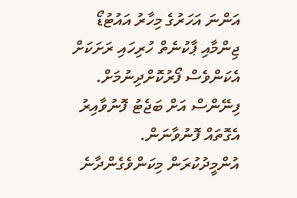އަންނަ އަހަރުގެ މިހާރު އައުޓުޑޯ ޖިންމާއި ޕާކުނެތް ހުރިހައި ރަށަކަށް އެކަންވެސް ފޯރުކޮށްދިނުމަށް. ފިނޭންސް އަށް ބަޖެޓު ފޮނުވާއިރު އެގޮތައް ފޮނުވާނަން. އުންމީދުކުރަން މިކަންވެގެންދާނެ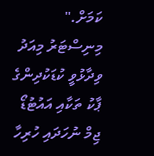ކަމަށް."
މިނިސްޓަރު މިއަދު ވިދާޅުވީ ކުޑަކުދިންގެ ޕާކު ތަކާއި އައުޓުޑޯ ޖިމް ނުހަދައި ހުރިހާ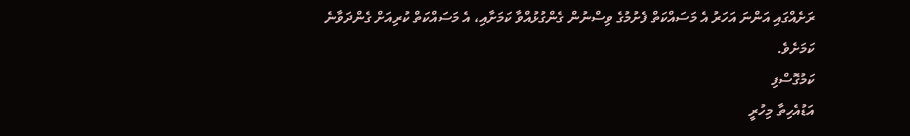ރަށެއްގައި އަންނަ އަހަރު އެ މަސައްކަތް ފެށުމުގެ ވިސްނުން ގެންގުޅުއްވާ ކަމަށާއި، އެ މަސައްކަތް ކުރިއަށް ގެންދަވާނެ ކަމަށެވެ.
ކަމުގޮސްފި
އަޑުއެހިތާ މިހުރީ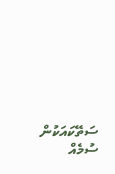ސަތޭކައަކުން ސުމެއް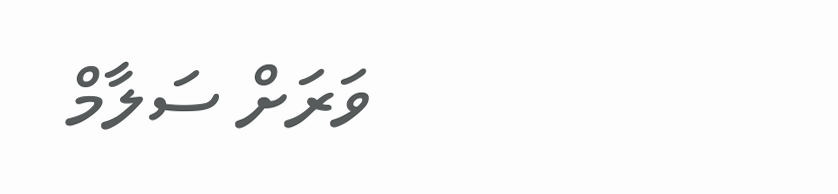ވަރަށް ސަލާމް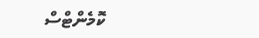ކޮމެންޓްސް